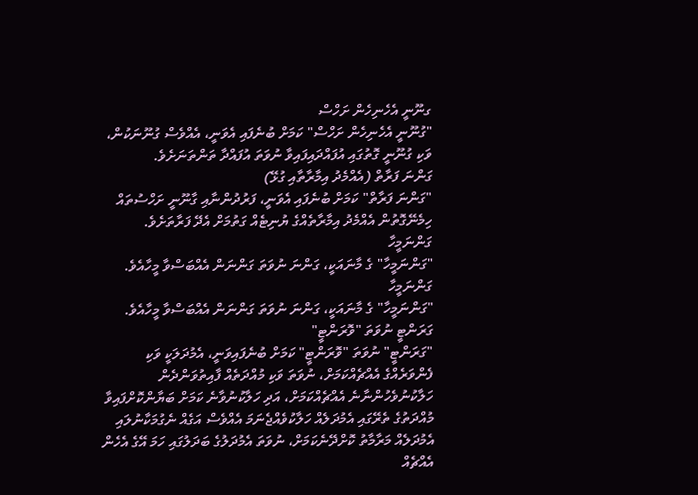ގނޫނީ އެހެނިހެން ށަހްސް
"ގުނޫނީ އެހެނިހެން ށަހްސް" ކަމަށް ބުނެފައި އެވަނީ، އެއްވެސް ގުނޫނަކުން، ވަކި ގުނޫނީ ގޮތުގައި އުފައްދައިފައިވާ ނުވަތަ އުފައްދާ ތަންތަނަށެވެ.
ގަންނަ ފަރާތް (އެއްމެދު އިމާރާތާއި ގުޅޭ)
"ގަންނަ ފަރާތް" ކަމަށް ބުނެފައި އެވަނީ، ފަރުދުންނާއި ގާނޫނީ ށަހްސުތައް ހިމެނޭގޮތުން އެއްމެދު އިމާރާތެއްގެ ޔުނިޓެއް ގަތުމަށް އެދޭ ފަރާތަށެވެ.
ގަންނަމީހާ
"ގަންނަމީހާ" ގެ މާނައަކީ، ގަންނަ ނުވަތަ ގަންނަން އެއްބަސްވާ މީހާއެވެ.
ގަންނަމީހާ
"ގަންނަމީހާ" ގެ މާނައަކީ، ގަންނަ ނުވަތަ ގަންނަން އެއްބަސްވާ މީހާއެވެ.
ގަރަންޓީ ނުވަތަ "ވޮރަންޓީ"
"ގަރަންޓީ" ނުވަތަ "ވޮރަންޓީ" ކަމަށް ބުނެފައިވަނީ، އެމުދަލަކީ ވަކި ފެންވަރެއްގެ އެއްޗެއްކަމަށް، ނުވަތަ ވަކި މުއްދަތެއް ފާއިތުވަންދެން ހަލާކުނުވެހުންނާނެ އެއްޗެއްކަމަށް، އަދި ހަލާކުނުވާނެ ކަމަށް ބަޔާންކޮށްފައިވާ މުއްދަތުގެ ތެރޭގައި އެމުދަލެއް ހަލާކުވެއްޖެނަމަ އެއްވެސް އަގެއް ނެގުމަކާނުލައި އެމުދަލެއް މަރާމާތު ކޮށްދޭނެކަމަށް، ނުވަތަ އެމުދަލުގެ ބަދަލުގައި ހަމަ އޭގެ އެހެން އެއްޗެއް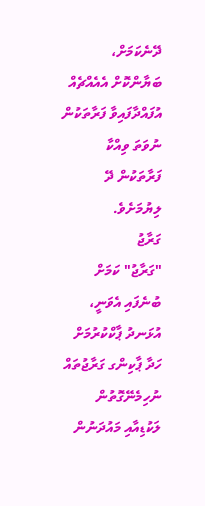ދޭނެކަމަށް، ބަޔާންކޮށް އެއެއްޗެއް އުފައްދާފައިވާ ފަރާތަކުން ނުވަތަ ވިއްކާ ފަރާތަކުން ދޭ ލިޔުމަށެވެ.
ގަރާޖު
"ގަރާޖު" ކަމަށް ބުނެފައި އެވަނީ، އުޅަނދު ޕާކްކުރުމަށް ހަދާ ޕާކިންގ ގަރާޖުތައް ނުހިމެނޭގޮތުން ލަކުޑިއާއި މައުދަނުން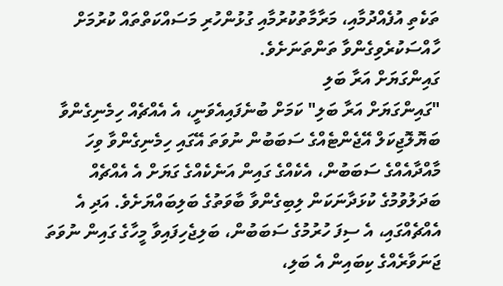ތަކެތި އުފެއްދުމާއި، މަރާމާތުކުރުމާއި ގުޅުންހުރި މަސައްކަތްތައް ކުރުމަށް ހާއްސަކުރެވިގެންވާ ތަންތަނަށެވެ.
ގައިންގަޔަށް އަރާ ބަލި
"ގައިންގަޔަށް އަރާ ބަލި" ކަމަށް ބުނެފައިއެވަނީ، އެ އެއްޗެއް ހިމެނިގެންވާ ބަޔޮލޮޖިކަލް އޭޖެންޓެއްގެ ސަބަބުން ނުވަތަ އޭގައި ހިމެނިގެންވާ ވިހަ މާއްދާއެއްގެ ސަބަބުން، އެކެއްގެ ގައިން އަނެކެއްގެ ގަޔަށް އެ އެއްޗެއް ބަދަލުވުމުގެ ކުޅަދާނަކަން ލިބިގެންވާ ބާވަތުގެ ބަލިބައްޔަށެވެ. އަދި އެ އެއްޗެއްގައި، އެ ސިފަ ހުރުމުގެ ސަބަބުން، ބަލިޖެހިފައިވާ މީހާގެ ގައިން ނުވަތަ ޖަނަވާރެއްގެ ކިބައިން އެ ބަލި،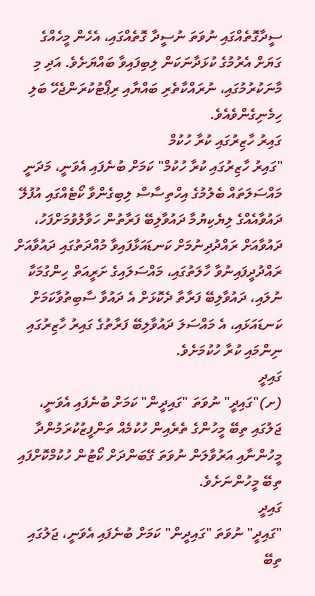ސީދާގޮތެއްގައި ނުވަތަ ނުސީދާ ގޮތެއްގައި، އެހެން މީހެއްގެ ގަޔަށް އެރުމުގެ ކުޅަދާނަކަން ލިބިފައިވާ ބައްޔަށެވެ. އަދި މި މާނަކުރުމުގައި، ނުރައްކާތެރި ބައްޔާއި ރިޕޯޓުކުރަންޖެހޭ ބަލި ހިމެނިގެންވެއެވެ.
ގައިރު ހާޒިރުގައި ކުރާ ހުކުމް
"ގައިރު ހާޒިރުގައި ކުރާ ހުކުމް" ކަމަށް ބުނެފައި އެވަނީ، މަދަނީ މައްސަލަތައް ބެލުމުގެ އިހްތިސާސް ލިބިގެންވާ ކޯޓެއްގައި އުފުލޭ ދައުވާއެއްގެ ލިޔެކިޔުމާ ދައުވާލިބޭ ފަރާތުން ހަވާލުވުމަށްފަހު، ދައުވާއަށް ރައްދުދިނުމަށް ކަނޑައަޅާފައިވާ މުއްދަތުގައި ދައުވާއަށް ރައްދުދީފައިނުވާ ހާލަތުގައި، މައްސަލައިގެ ށަރީއަތް ހިންގުމަކާ ނުލައި، ދައުވާލިބޭ ފަރާތާ ދެކޮޅަށް އެ ދައުވާ ސާބިތުވާކަމަށް ކަނޑައަޅައި، އެ މައްސަލަ ދައުވާލިބޭ ފަރާތުގެ ގައިރު ހާޒިރުގައި ނިންމައި ކުރާ ހުކުމަށެވެ.
ގައިދީ
(ށ)"ގައިދީ" ނުވަތަ "ގައިދީން" ކަމަށް ބުނެފައި އެވަނީ، ޖަލުގައި ތިބޭ މީހުންގެ ތެރެއިން ހުކުމެއް ތަންފީޒުކުރަމުންދާ މީހުންނާއި އަރުވާލަން ނުވަތަ ގޭބަންދަށް ކޯޓުން ހުކުމްކޮށްފައި ތިބޭ މީހުންނަށެވެ.
ގައިދީ
"ގައިދީ" ނުވަތަ "ގައިދީން" ކަމަށް ބުނެފައި އެވަނީ، ޖަލުގައި ތިބޭ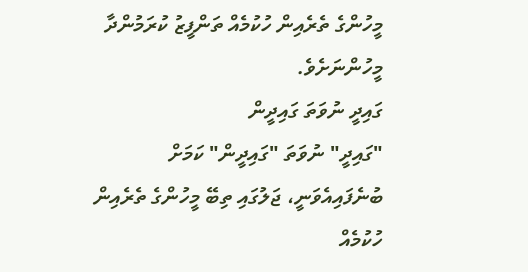މީހުންގެ ތެރެއިން ހުކުމެއް ތަންފީޒު ކުރަމުންދާ މީހުންނަށެވެ.
ގައިދީ ނުވަތަ ގައިދީން
"ގައިދީ" ނުވަތަ "ގައިދީން" ކަމަށް ބުނެފައިއެވަނީ، ޖަލުގައި ތިބޭ މީހުންގެ ތެރެއިން ހުކުމެއް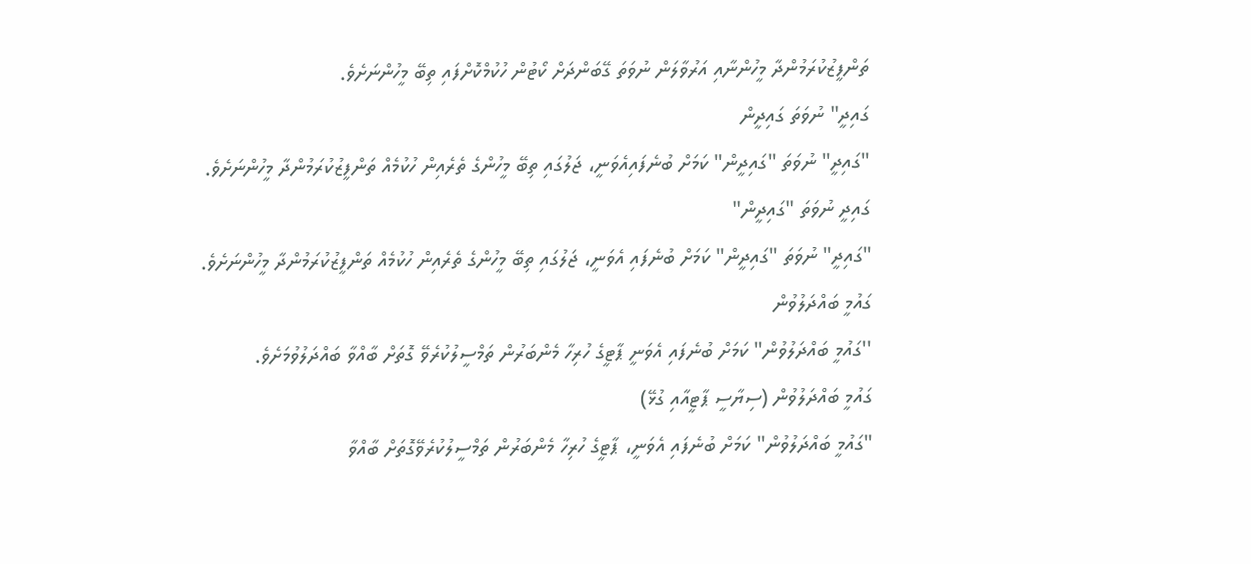ތަންފީޒުކުރަމުންދާ މީހުންނާއި އަރުވާލަން ނުވަތަ ގޭބަންދަށް ކޯޓުން ހުކުމްކޮށްފައި ތިބޭ މީހުންނަށެވެ.
ގައިދީ" ނުވަތަ ގައިދީން
"ގައިދީ" ނުވަތަ "ގައިދީން" ކަމަށް ބުނެފައިއެވަނީ، ޖަލުގައި ތިބޭ މީހުންގެ ތެރެއިން ހުކުމެއް ތަންފީޒުކުރަމުންދާ މީހުންނަށެވެ.
ގައިދީ ނުވަތަ "ގައިދީން"
"ގައިދީ" ނުވަތަ "ގައިދީން" ކަމަށް ބުނެފައި އެވަނީ، ޖަލުގައި ތިބޭ މީހުންގެ ތެރެއިން ހުކުމެއް ތަންފީޒުކުރަމުންދާ މީހުންނަށެވެ.
ގައުމީ ބައްދަލުވުން
''ގައުމީ ބައްދަލުވުން" ކަމަށް ބުނެފައި އެވަނީ ޕާޓީގެ ހުރިހާ މެންބަރުން ތަމްސީލުކުރެވޭ ގޮތަށް ބާއްވާ ބައްދަލުވުމަށެވެ.
ގައުމީ ބައްދަލުވުން (ސިޔާސީ ޕާޓީއާއި ގުޅޭ)
"ގައުމީ ބައްދަލުވުން" ކަމަށް ބުނެފައި އެވަނީ، ޕާޓީގެ ހުރިހާ މެންބަރުން ތަމްސީލުކުރެވޭގޮތަށް ބާއްވާ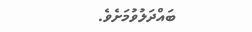ބައްދަލުވުމަށެވެ.